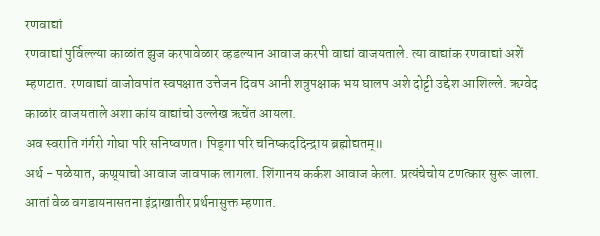रणवाद्यां
रणवाद्यां पुर्विल्ल्या काळांत झुज करपावेळार व्हडल्यान आवाज करपी वाद्यां वाजयताले. त्या वाद्यांक रणवाद्यां अशें म्हणटात. रणवाद्यां वाजोवपांत स्वपक्षात उत्तेजन दिवप आनी शत्रुपक्षाक भय घालप अशे दोट्टी उद्देश आशिल्ले. ऋग्वेद काळांर वाजयताले अशा कांय वाद्यांचो उल्लेख ऋचेंत आयला.
अव स्वराति गंर्गरो गोघा परि सनिष्वणत। पिड्गा परि चनिष्कददिन्द्राय ब्रह्मोद्यतम्॥
अर्थ - पळेयात, कण्र्याचो आवाज जावपाक लागला. शिंगानय कर्कश आवाज केला. प्रत्यंचेचोय टणत्कार सुरू जाला. आतां वेळ वगडायनासतना इंद्राखातीर प्रर्थनासुक्त म्हणात.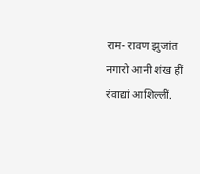राम- रावण झुजांत नगारो आनी शंख हीं रंवाद्यां आशिल्लीं.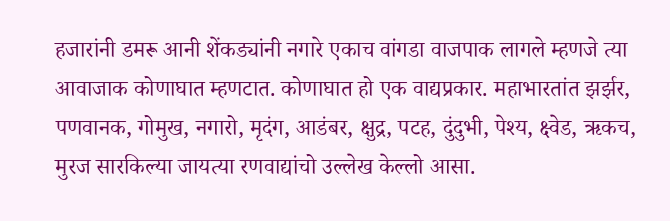हजारांनी डमरू आनी शेंकड्यांनी नगारे एकाच वांगडा वाजपाक लागले म्हणजे त्या आवाजाक कोणाघात म्हणटात. कोणाघात हो एक वाद्यप्रकार. महाभारतांत झर्झर, पणवानक, गोमुख, नगारो, मृदंग, आडंबर, क्षुद्र, पटह, दुंदुभी, पेश्य, क्ष्वेड, ऋकच, मुरज सारकिल्या जायत्या रणवाद्यांचो उल्लेख केल्लो आसा.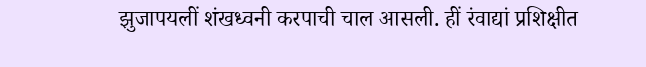झुजापयलीं शंखध्वनी करपाची चाल आसली. हीं रंवाद्यां प्रशिक्षीत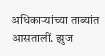अधिकाऱ्यांच्या ताब्यांत आसतालीं. झुज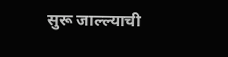सुरू जाल्ल्याची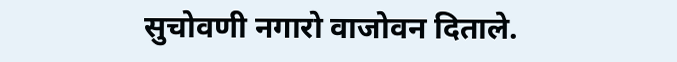सुचोवणी नगारो वाजोवन दिताले.